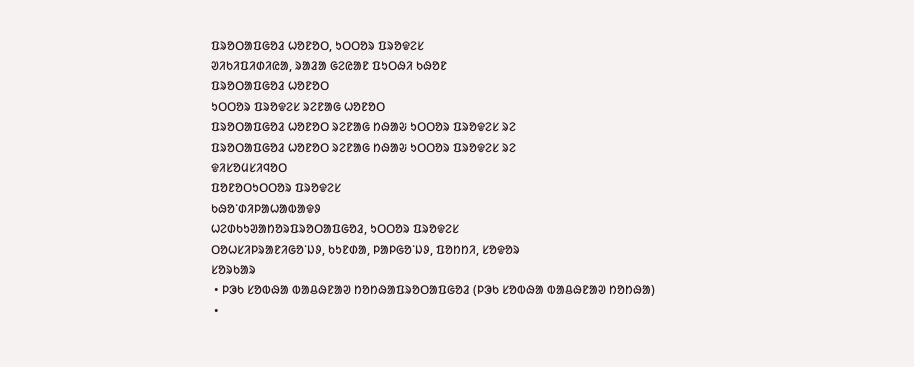ᱯᱨᱚᱛᱟᱯᱜᱚᱲ ᱦᱚᱱᱚᱛ, ᱩᱛᱛᱚᱨ ᱯᱨᱚᱫᱮᱥ
ᱣᱤᱠᱤᱯᱤᱰᱤᱭᱟ, ᱨᱟᱲᱟ ᱜᱮᱭᱟᱱ ᱯᱩᱛᱷᱤ ᱠᱷᱚᱱ
ᱯᱨᱚᱛᱟᱯᱜᱚᱲ ᱦᱚᱱᱚᱛ
ᱩᱛᱛᱚᱨ ᱯᱨᱚᱫᱮᱥ ᱨᱮᱱᱟᱜ ᱦᱚᱱᱚᱛ
ᱯᱨᱚᱛᱟᱯᱜᱚᱲ ᱦᱚᱱᱚᱛ ᱨᱮᱱᱟᱜ ᱴᱷᱟᱶ ᱩᱛᱛᱚᱨ ᱯᱨᱚᱫᱮᱥ ᱨᱮ
ᱯᱨᱚᱛᱟᱯᱜᱚᱲ ᱦᱚᱱᱚᱛ ᱨᱮᱱᱟᱜ ᱴᱷᱟᱶ ᱩᱛᱛᱚᱨ ᱯᱨᱚᱫᱮᱥ ᱨᱮ
ᱫᱤᱥᱚᱢᱥᱤᱧᱚᱛ
ᱯᱚᱱᱚᱛᱩᱛᱛᱚᱨ ᱯᱨᱚᱫᱮᱥ
ᱠᱷᱚᱸᱰᱤᱞᱟᱦᱟᱵᱟᱫᱽ
ᱦᱮᱰᱠᱩᱣᱟᱴᱚᱨᱯᱨᱚᱛᱟᱯᱜᱚᱲ, ᱩᱛᱛᱚᱨ ᱯᱨᱚᱫᱮᱥ
ᱛᱚᱦᱥᱤᱞᱨᱟᱱᱤᱜᱚᱸᱡᱽ, ᱠᱩᱱᱰᱟ, ᱞᱟᱞᱜᱚᱸᱡᱽ, ᱯᱚᱴᱴᱤ, ᱥᱚᱫᱚᱨ
ᱥᱚᱨᱠᱟᱨ
 • ᱞᱳᱠ ᱥᱚᱵᱷᱟ ᱵᱟᱪᱷᱱᱟᱣ ᱴᱚᱴᱷᱟᱯᱨᱚᱛᱟᱯᱜᱚᱲ (ᱞᱳᱠ ᱥᱚᱵᱷᱟ ᱵᱟᱪᱷᱱᱟᱣ ᱴᱚᱴᱷᱟ)
 •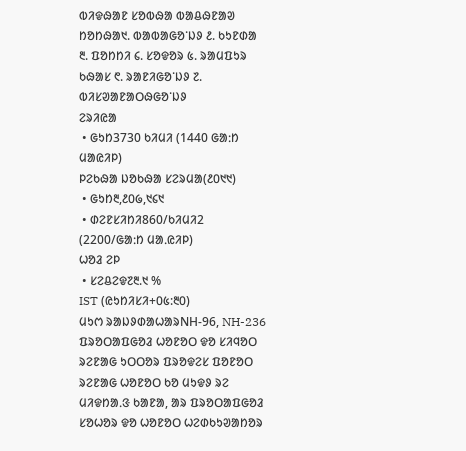ᱵᱤᱫᱷᱟᱱ ᱥᱚᱵᱷᱟ ᱵᱟᱪᱷᱱᱟᱣ ᱴᱚᱴᱷᱟ᱑. ᱵᱟᱵᱟᱜᱚᱸᱡᱽ ᱒. ᱠᱩᱱᱰᱟ ᱓. ᱯᱚᱴᱴᱤ ᱔. ᱥᱚᱫᱚᱨ ᱕. ᱨᱟᱢᱯᱩᱨ ᱠᱷᱟᱥ ᱖. ᱨᱟᱱᱤᱜᱚᱸᱡᱽ ᱗. ᱵᱤᱥᱣᱟᱱᱟᱛᱷᱜᱚᱸᱡᱽ
ᱮᱨᱤᱭᱟ
 • ᱜᱩᱴ3730 ᱠᱤᱢᱤ (1440 ᱜᱟᱺᱴ ᱢᱟᱭᱤᱞ)
ᱞᱮᱠᱷᱟ ᱡᱚᱠᱷᱟ ᱥᱮᱨᱢᱟ(᱒᱐᱑᱑)
 • ᱜᱩᱴ᱓,᱒᱐᱙,᱑᱔᱑
 • ᱰᱮᱱᱥᱤᱴᱤ860/ᱠᱤᱢᱤ2 (2200/ᱜᱟᱺᱴ ᱢᱟᱹᱭᱤᱞ)
ᱦᱚᱲ ᱮᱞ
 • ᱥᱮᱪᱮᱫ᱗᱓.᱑ %
IST (ᱭᱩᱴᱤᱥᱤ+᱐᱕:᱓᱐)
ᱢᱩᱬ ᱨᱟᱡᱽᱰᱟᱦᱟᱨNH-96, NH-236
ᱯᱨᱚᱛᱟᱯᱜᱚᱲ ᱦᱚᱱᱚᱛ ᱫᱚ ᱥᱤᱧᱚᱛ ᱨᱮᱱᱟᱜ ᱩᱛᱛᱚᱨ ᱯᱨᱚᱫᱮᱥ ᱯᱚᱱᱚᱛ ᱨᱮᱱᱟᱜ ᱦᱚᱱᱚᱛ ᱠᱚ ᱢᱩᱫᱽ ᱨᱮ ᱢᱤᱫᱴᱟᱹᱝ ᱠᱟᱱᱟ, ᱟᱨ ᱯᱨᱚᱛᱟᱯᱜᱚᱲ ᱥᱚᱦᱚᱨ ᱫᱚ ᱦᱚᱱᱚᱛ ᱦᱮᱰᱠᱩᱣᱟᱴᱚᱨ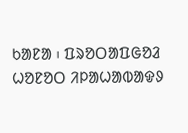ᱠᱟᱱᱟ ᱾ ᱯᱨᱚᱛᱟᱯᱜᱚᱲ ᱦᱚᱱᱚᱛ ᱤᱞᱟᱦᱟᱵᱟᱫᱽ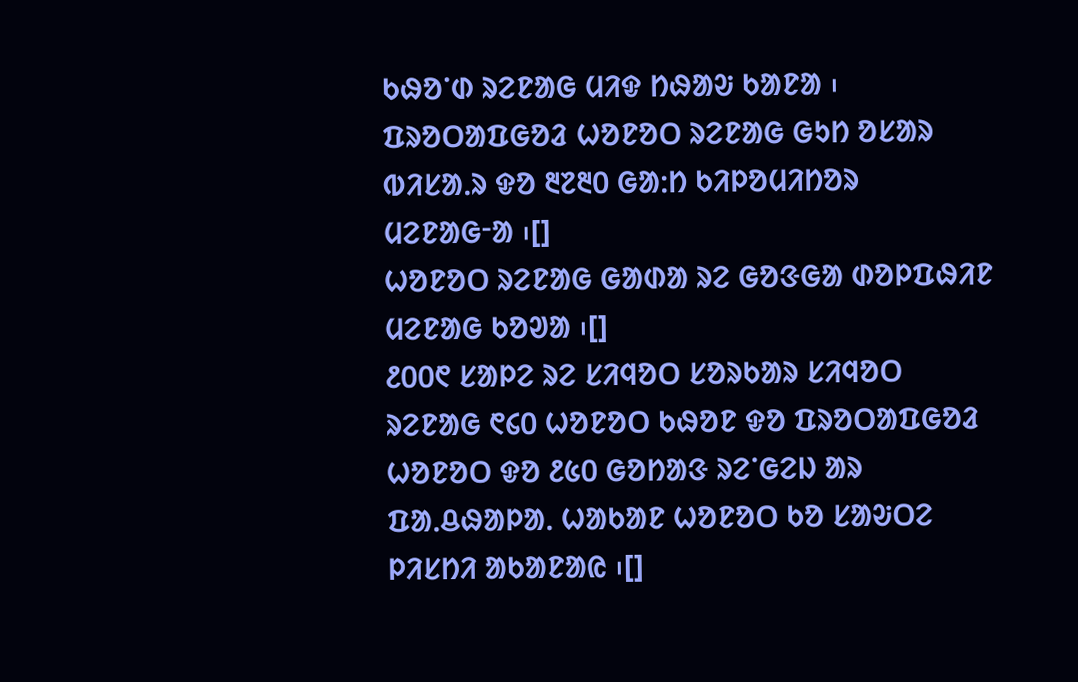ᱠᱷᱚᱸᱰ ᱨᱮᱱᱟᱜ ᱢᱤᱫ ᱴᱷᱟᱶ ᱠᱟᱱᱟ ᱾ ᱯᱨᱚᱛᱟᱯᱜᱚᱲ ᱦᱚᱱᱚᱛ ᱨᱮᱱᱟᱜ ᱜᱩᱴ ᱚᱥᱟᱨ ᱵᱤᱥᱟᱹᱨ ᱫᱚ ᱓᱗᱓᱐ ᱜᱟᱺᱴ ᱠᱤᱞᱚᱢᱤᱴᱚᱨ ᱢᱮᱱᱟᱜᱼᱟ ᱾[]
ᱦᱚᱱᱚᱛ ᱨᱮᱱᱟᱜ ᱜᱟᱰᱟ ᱨᱮ ᱜᱚᱝᱜᱟ ᱰᱚᱞᱯᱷᱤᱱ ᱢᱮᱱᱟᱜ ᱠᱚᱣᱟ ᱾[]
᱒᱐᱐᱖ ᱥᱟᱞᱮ ᱨᱮ ᱥᱤᱧᱚᱛ ᱥᱚᱨᱠᱟᱨ ᱥᱤᱧᱚᱛ ᱨᱮᱱᱟᱜ ᱖᱔᱐ ᱦᱚᱱᱚᱛ ᱠᱷᱚᱱ ᱫᱚ ᱯᱨᱚᱛᱟᱯᱜᱚᱲ ᱦᱚᱱᱚᱛ ᱫᱚ ᱒᱕᱐ ᱜᱚᱴᱟᱝ ᱨᱮᱸᱜᱮᱡ ᱟᱨ ᱯᱟᱹᱪᱷᱟᱞᱟᱹ ᱦᱟᱠᱟᱱ ᱦᱚᱱᱚᱛ ᱠᱚ ᱥᱟᱶᱛᱮ ᱞᱤᱥᱴᱤ ᱟᱠᱟᱱᱟᱭ ᱾[]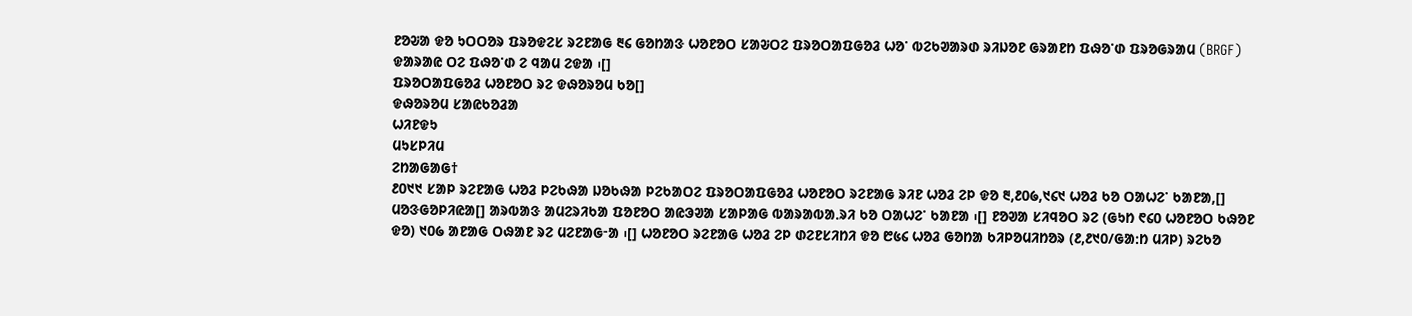ᱱᱚᱶᱟ ᱫᱚ ᱩᱛᱛᱚᱨ ᱯᱨᱚᱫᱮᱥ ᱨᱮᱱᱟᱜ ᱓᱔ ᱜᱚᱴᱟᱝ ᱦᱚᱱᱚᱛ ᱥᱟᱶᱛᱮ ᱯᱨᱚᱛᱟᱯᱜᱚᱲ ᱦᱚᱸ ᱵᱮᱠᱣᱟᱨᱰ ᱨᱤᱡᱚᱱ ᱜᱨᱟᱱᱴ ᱯᱷᱚᱸᱰ ᱯᱨᱚᱜᱨᱟᱢ (BRGF) ᱫᱟᱨᱟᱭ ᱛᱮ ᱯᱷᱚᱸᱰ ᱮ ᱧᱟᱢ ᱮᱫᱟ ᱾[]
ᱯᱨᱚᱛᱟᱯᱜᱚᱲ ᱦᱚᱱᱚᱛ ᱨᱮ ᱫᱷᱚᱨᱚᱢ ᱠᱚ[]
ᱫᱷᱚᱨᱚᱢ ᱥᱟᱭᱠᱚᱲᱟ
ᱦᱤᱱᱫᱩ
ᱢᱩᱥᱞᱤᱢ
ᱮᱴᱟᱜᱟᱜ†
᱒᱐᱑᱑ ᱥᱟᱞ ᱨᱮᱱᱟᱜ ᱦᱚᱲ ᱞᱮᱠᱷᱟ ᱡᱚᱠᱷᱟ ᱞᱮᱠᱟᱛᱮ ᱯᱨᱚᱛᱟᱯᱜᱚᱲ ᱦᱚᱱᱚᱛ ᱨᱮᱱᱟᱜ ᱨᱤᱱ ᱦᱚᱲ ᱮᱞ ᱫᱚ ᱓,᱒᱐᱙,᱑᱔᱑ ᱦᱚᱲ ᱠᱚ ᱛᱟᱦᱮᱸ ᱠᱟᱱᱟ,[] ᱢᱚᱝᱜᱚᱞᱤᱭᱟ[] ᱟᱨᱵᱟᱝ ᱟᱢᱮᱨᱤᱠᱟ ᱯᱚᱱᱚᱛ ᱟᱭᱳᱣᱟ ᱥᱟᱞᱟᱜ ᱵᱟᱨᱟᱵᱟᱹᱨᱤ ᱠᱚ ᱛᱟᱦᱮᱸ ᱠᱟᱱᱟ ᱾[] ᱱᱚᱣᱟ ᱥᱤᱧᱚᱛ ᱨᱮ (ᱜᱩᱴ ᱖᱔᱐ ᱦᱚᱱᱚᱛ ᱠᱷᱚᱱ ᱫᱚ) ᱑᱐᱙ ᱟᱱᱟᱜ ᱛᱷᱟᱱ ᱨᱮ ᱢᱮᱱᱟᱜᱼᱟ ᱾[] ᱦᱚᱱᱚᱛ ᱨᱮᱱᱟᱜ ᱦᱚᱲ ᱮᱞ ᱰᱮᱱᱥᱤᱴᱤ ᱫᱚ ᱘᱕᱔ ᱦᱚᱲ ᱜᱚᱴᱟ ᱠᱤᱞᱚᱢᱤᱴᱚᱨ (᱒,᱒᱑᱐/ᱜᱟᱺᱴ ᱢᱤᱞ) ᱨᱮᱠᱚ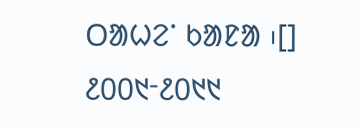ᱛᱟᱦᱮᱸ ᱠᱟᱱᱟ ᱾[] ᱒᱐᱐᱑ᱼ᱒᱐᱑᱑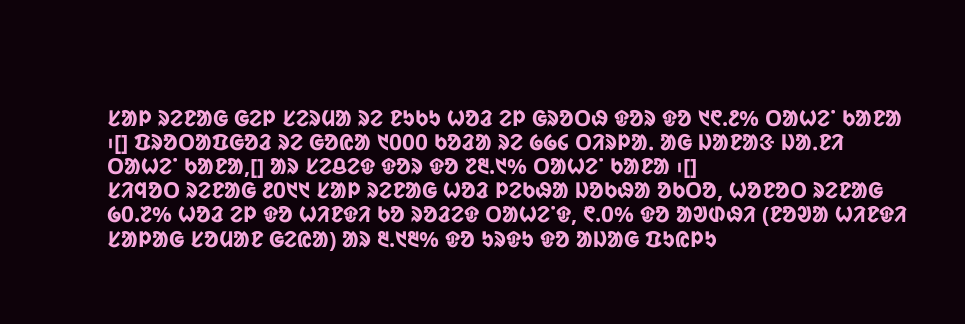ᱥᱟᱞ ᱨᱮᱱᱟᱜ ᱜᱮᱞ ᱥᱮᱨᱢᱟ ᱨᱮ ᱱᱩᱠᱩ ᱦᱚᱲ ᱮᱞ ᱜᱨᱚᱛᱷ ᱫᱚᱨ ᱫᱚ ᱑᱖.᱒% ᱛᱟᱦᱮᱸ ᱠᱟᱱᱟ ᱾[] ᱯᱨᱚᱛᱟᱯᱜᱚᱲ ᱨᱮ ᱜᱚᱭᱟ ᱑᱐᱐᱐ ᱠᱚᱲᱟ ᱨᱮ ᱙᱙᱔ ᱛᱤᱨᱞᱟᱹ ᱟᱜ ᱡᱟᱱᱟᱝ ᱡᱟᱹᱱᱤ ᱛᱟᱦᱮᱸ ᱠᱟᱱᱟ,[] ᱟᱨ ᱥᱮᱪᱮᱫ ᱫᱚᱨ ᱫᱚ ᱗᱓.᱑% ᱛᱟᱦᱮᱸ ᱠᱟᱱᱟ ᱾[]
ᱥᱤᱧᱚᱛ ᱨᱮᱱᱟᱜ ᱒᱐᱑᱑ ᱥᱟᱞ ᱨᱮᱱᱟᱜ ᱦᱚᱲ ᱞᱮᱠᱷᱟ ᱡᱚᱠᱷᱟ ᱚᱠᱛᱚ, ᱦᱚᱱᱚᱛ ᱨᱮᱱᱟᱜ ᱙᱐.᱗% ᱦᱚᱲ ᱮᱞ ᱫᱚ ᱦᱤᱱᱫᱤ ᱠᱚ ᱨᱚᱲᱮᱫ ᱛᱟᱦᱮᱸᱫ, ᱖.᱐% ᱫᱚ ᱟᱣᱰᱷᱤ (ᱱᱚᱣᱟ ᱦᱤᱱᱫᱤ ᱥᱟᱞᱟᱜ ᱥᱚᱢᱟᱱ ᱜᱮᱭᱟ) ᱟᱨ ᱓.᱑᱓% ᱫᱚ ᱩᱨᱫᱩ ᱫᱚ ᱟᱡᱟᱜ ᱯᱩᱭᱞᱩ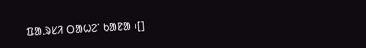ᱯᱟᱹᱨᱥᱤ ᱛᱟᱦᱮᱸ ᱠᱟᱱᱟ ᱾[]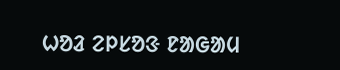ᱦᱚᱲ ᱮᱞᱥᱚᱝ ᱱᱟᱜᱟᱢ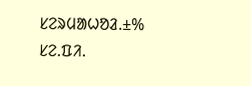ᱥᱮᱨᱢᱟᱦᱚᱲ.±% ᱥᱮ.ᱯᱤ.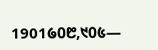1901᱙᱐᱘,᱑᱐᱕—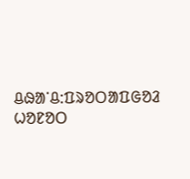ᱪᱷᱟᱸᱪ:ᱯᱨᱚᱛᱟᱯᱜᱚᱲ ᱦᱚᱱᱚᱛ